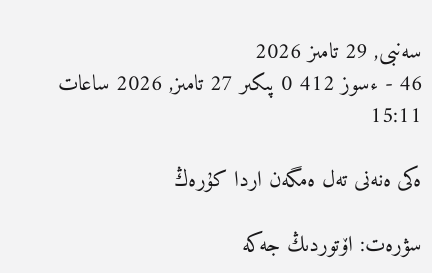سەنبى, 29 تامىز 2026
46 - ءسوز 412 0 پىكىر 27 تامىز, 2026 ساعات 15:11

ەكى ەنەنى تەل ەمگەن اردا كۇرەڭ

سۋرەت: اۆتوردىڭ جەكە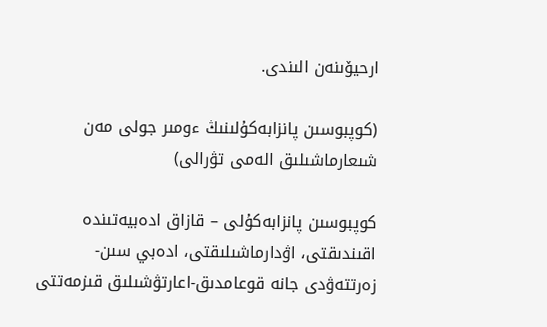ارحيۆىنەن الىندى.

(كوپبوسىن پانزابەكۇلىنىڭ ءومىر جولى مەن شىعارماشىلىق الەمى تۋرالى)

كوپبوسىن پانزابەكۇلى – قازاق ادەبيەتىندە اقىندىقتى، اۋدارماشىلىقتى، ادەبي سىن-زەرتتەۋدى جانە قوعامدىق-اعارتۋشىلىق قىزمەتتى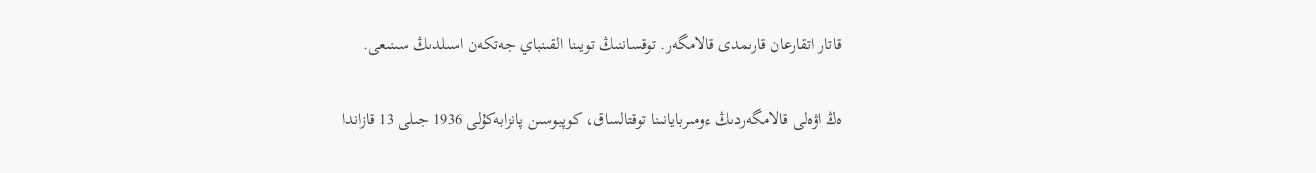قاتار اتقارعان قارىمدى قالامگەر. توقساننىڭ تويىنا القىنباي جەتكەن اسىلدىڭ سىنىعى.

ەڭ اۋەلى قالامگەردىڭ ءومىربايانىنا توقتالساق، كوپبوسىن پانزابەكۇلى 1936 جىلى 13 قازاندا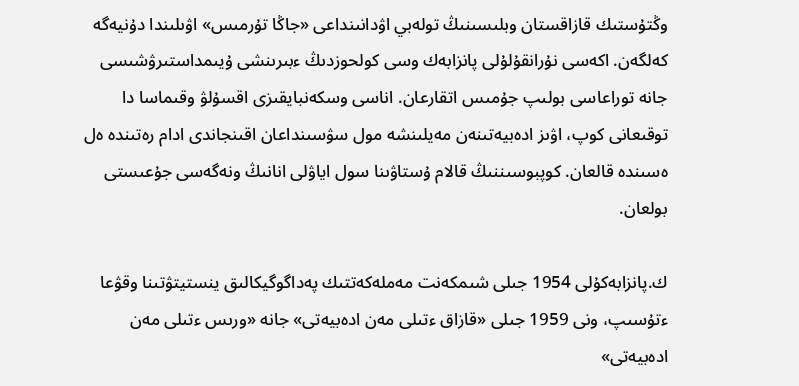وڭتۇستىك قازاقستان وبلىسىنىڭ تولەبي اۋدانىنداعى «جاڭا تۇرمىس» اۋىلىندا دۇنيەگە كەلگەن. اكەسى نۇرانقۇلۇلى پانزابەك وسى كولحوزدىڭ ءبىرىنشى ۇيىمداستىرۋشىسى جانە توراعاسى بولىپ جۇمىس اتقارعان. اناسى وسكەنبايقىزى اقسۇلۋ وقىماسا دا توقىعانى كوپ، اۋىز ادەبيەتىنەن مەيلىنشە مول سۋسىنداعان اقىنجاندى ادام رەتىندە ەل ەسىندە قالعان. كوپبوسىننىڭ قالام ۇستاۋىنا سول اياۋلى انانىڭ ونەگەسى جۇعىستى بولعان.

ك.پانزابەكۇلى 1954 جىلى شىمكەنت مەملەكەتتىك پەداگوگيكالىق ينستيتۋتىنا وقۋعا ءتۇسىپ، ونى 1959 جىلى «قازاق ءتىلى مەن ادەبيەتى» جانە «ورىس ءتىلى مەن ادەبيەتى»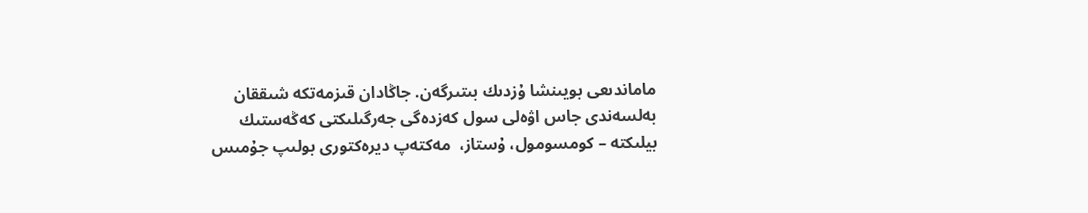ماماندىعى بويىنشا ۇزدىك بىتىرگەن. جاڭادان قىزمەتكە شىققان بەلسەندى جاس اۋەلى سول كەزدەگى جەرگىلىكتى كەڭەستىك بيلىكتە – كومسومول، ۇستاز،  مەكتەپ ديرەكتورى بولىپ جۇمىس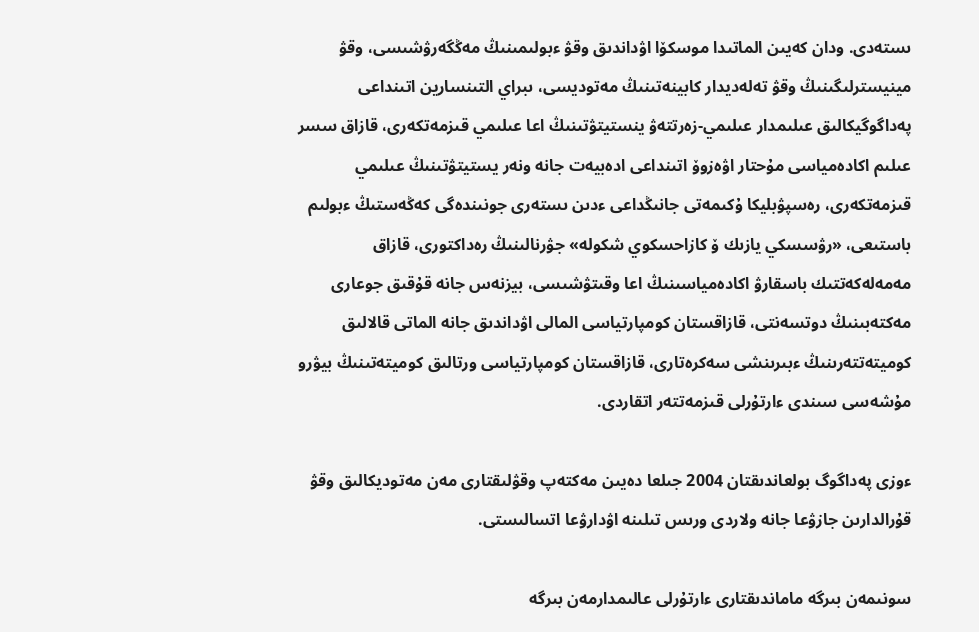ىستەدى. ودان كەيىن الماتىدا موسكۆا اۋداندىق وقۋ ءبولىمىنىڭ مەڭگەرۋشىسى، وقۋ مينيسترلىگىنىڭ وقۋ تەلەديدار كابينەتىنىڭ مەتوديسى، ىبراي التىنسارين اتىنداعى پەداگوگيكالىق عىلىمدار عىلىمي-زەرتتەۋ ينستيتۋتىنىڭ اعا عىلىمي قىزمەتكەرى، قازاق سسر عىلىم اكادەمياسى مۇحتار اۋەزوۆ اتىنداعى ادەبيەت جانە ونەر يستيتۋتىنىڭ عىلىمي قىزمەتكەرى، رەسپۋبليكا ۇكىمەتى جانىڭداعى ءدىن ىستەرى جونىندەگى كەڭەستىڭ ءبولىم باستىعى، «رۋسسكي يازىك ۆ كازاحسكوي شكولە» جۋرنالىنىڭ رەداكتورى، قازاق مەمەلەكەتتىك باسقارۋ اكادەمياسىنىڭ اعا وقىتۋشىسى، بيزنەس جانە قۇقىق جوعارى مەكتەبىنىڭ دوتسەنتى، قازاقستان كومپارتياسى المالى اۋداندىق جانە الماتى قالالىق كوميتەتتەرىنىڭ ءبىرىنشى سەكرەتارى، قازاقستان كومپارتياسى ورتالىق كوميتەتىنىڭ بيۋرو مۇشەسى سىندى ءارتۇرلى قىزمەتتەر اتقاردى.

ءوزى پەداگوگ بولعاندىقتان 2004 جىلعا دەيىن مەكتەپ وقۋلىقتارى مەن مەتوديكالىق وقۋ قۇرالدارىن جازۋعا جانە ولاردى ورىس تىلىنە اۋدارۋعا اتسالىستى.

سونىمەن بىرگە ماماندىقتارى ءارتۇرلى عالىمدارمەن بىرگە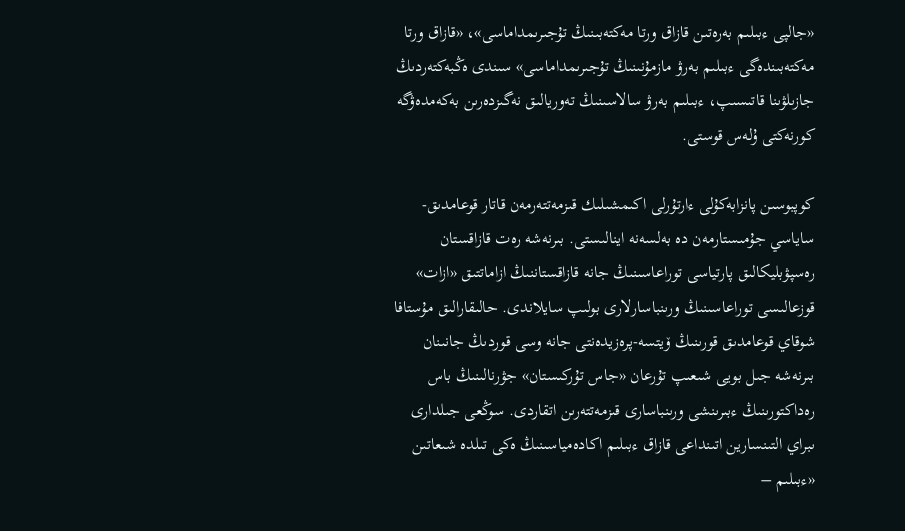«جالپى ءبىلىم بەرەتىن قازاق ورتا مەكتەبىنىڭ تۇجىرىمداماسى»، «قازاق ورتا مەكتەبىندەگى ءبىلىم بەرۋ مازمۇنىنىڭ تۇجىرىمداماسى» سىندى ەڭبەكتەردىڭ جازىلۋىنا قاتىسىپ، ءبىلىم بەرۋ سالاسىنىڭ تەوريالىق نەگىزدەرىن بەكەمدەۋگە كورنەكتى ۇلەس قوستى.

كوپبوسىن پانزابەكۇلى ءارتۇرلى اكىمشىلىك قىزمەتتەرمەن قاتار قوعامدىق-ساياسي جۇمىستارمەن دە بەلسەنە اينالىستى. بىرنەشە رەت قازاقستان رەسپۋبليكالىق پارتياسى توراعاسىنىڭ جانە قازاقستاننىڭ ازاماتتىق «ازات» قوزعالىسى توراعاسىنىڭ ورىنباسارلارى بولىپ سايلاندى. حالىقارالىق مۇستافا شوقاي قوعامدىق قورىنىڭ ۆيتسە-پرەزيدەنتى جانە وسى قوردىڭ جانىنان بىرنەشە جىل بويى شىعىپ تۇرعان «جاس تۇركىستان» جۋرنالىنىڭ باس رەداكتورىنىڭ ءبىرىنشى ورىنباسارى قىزمەتتەرىن اتقاردى. سوڭعى جىلدارى ىبراي التىنسارين اتىنداعى قازاق ءبىلىم اكادەمياسىنىڭ ەكى تىلدە شىعاتىن «ءبىلىم –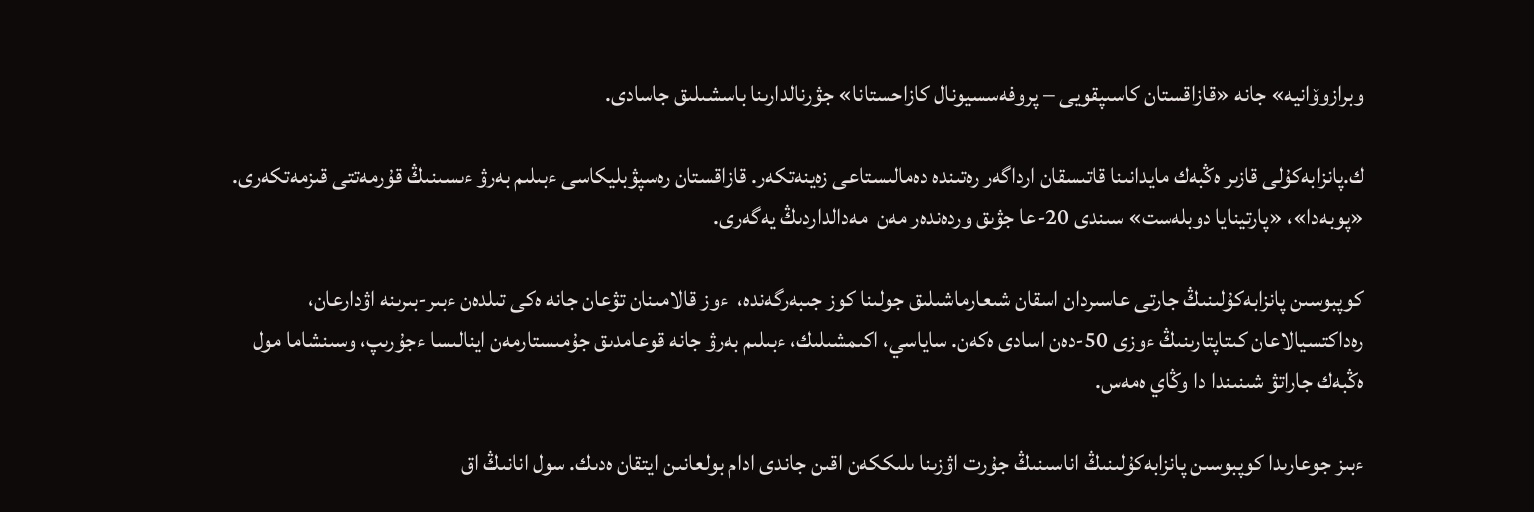وبرازوۆانيە» جانە «قازاقستان كاسىپقويى – پروفەسسيونال كازاحستانا» جۋرنالدارىنا باسشىلىق جاسادى.

ك.پانزابەكۇلى قازىر ەڭبەك مايدانىنا قاتىسقان ارداگەر رەتىندە دەمالىستاعى زەينەتكەر. قازاقستان رەسپۋبليكاسى ءبىلىم بەرۋ ءىسىنىڭ قۇرمەتتى قىزمەتكەرى. «پوبەدا»، «پارتينايا دوبلەست» سىندى 20-عا جۋىق وردەندەر مەن  مەدالداردىڭ يەگەرى.

كوپبوسىن پانزابەكۇلىنىڭ جارتى عاسىردان اسقان شىعارماشىلىق جولىنا كوز جىبەرگەندە،  ءوز قالامىنان تۋعان جانە ەكى تىلدەن ءبىر-بىرىنە اۋدارعان، رەداكتسيالاعان كىتاپتارىنىڭ ءوزى 50-دەن اسادى ەكەن. ساياسي، اكىمشىلىك، ءبىلىم بەرۋ جانە قوعامدىق جۇمىستارمەن اينالىسا ءجۇرىپ، وسىنشاما مول ەڭبەك جاراتۋ شىنىندا دا وڭاي ەمەس.

ءبىز جوعارىدا كوپبوسىن پانزابەكۇلىنىڭ اناسىنىڭ جۇرت اۋزىنا ىلىككەن اقىن جاندى ادام بولعانىن ايتقان ەدىك. سول انانىڭ اق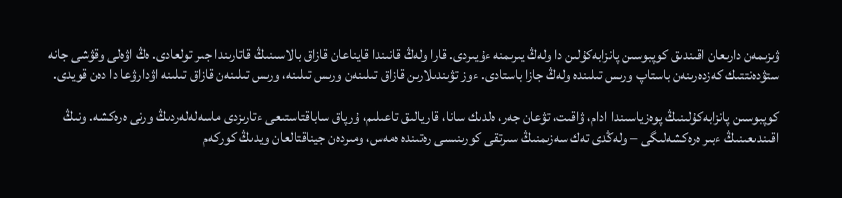ۋىزىمەن دارىعان اقىندىق كوپبوسىن پانزابەكۇلىن دا ولەڭ يىرىمنە ءۇيىردى. قارا ولەڭ قانىندا قايناعان قازاق بالاسىنىڭ قاتارىندا جىر تولعادى. ەڭ اۋەلى وقۋشى جانە ستۋدەنتتىك كەزدەرىنەن باستاپ ورىس تىلىندە ولەڭ جازا باستادى. ءوز تۋىندىلارىن قازاق تىلىنەن ورىس تىلىنە، ورىس تىلىنەن قازاق تىلىنە اۋدارۋعا دا دەن قويدى.

كوپبوسىن پانزابەكۇلىنىڭ پوەزياسىندا ادام، ۋاقىت، تۋعان جەر، ەلدىك سانا، قاريالىق تاعىلىم، ۇرپاق ساباقتاستىعى ءتارىزدى ماسەلەلەردىڭ ورنى ەرەكشە. ونىڭ اقىندىعىنىڭ ءبىر ەرەكشەلىگى – ولەڭدى تەك سەزىمنىڭ سىرتقى كورىنىسى رەتىندە ەمەس، ومىردەن جيناقتالعان ويدىڭ كوركەم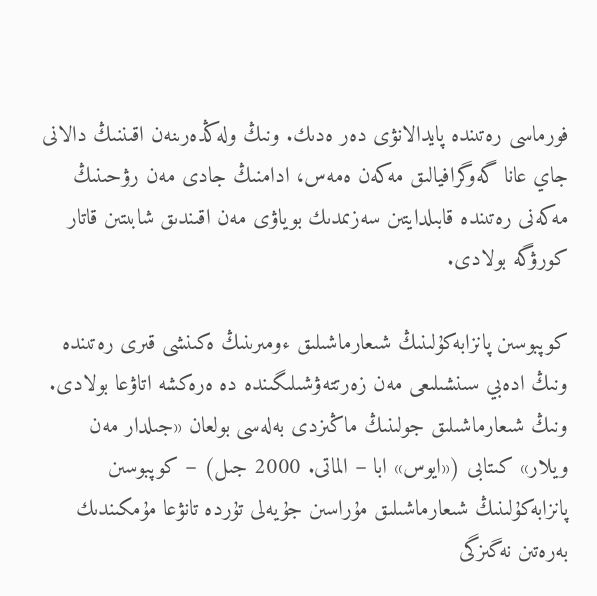فورماسى رەتىندە پايدالانۋى دەر ەدىك. ونىڭ ولەڭدەرىنەن اقىننىڭ دالانى جاي عانا گەوگرافيالىق مەكەن ەمەس، ادامنىڭ جادى مەن رۋحىنىڭ مەكەنى رەتىندە قابىلدايتىن سەزىمدىك بوياۋى مەن اقىندىق شابىتىن قاتار كورۋگە بولادى.

كوپبوسىن پانزابەكۇلىنىڭ شىعارماشىلىق ءومىرىنىڭ ەكىنشى قىرى رەتىندە ونىڭ ادەبي سىنشىلىعى مەن زەرتتەۋشىلىگىندە دە ەرەكشە اتاۋعا بولادى. ونىڭ شىعارماشىلىق جولىنىڭ ماڭىزدى بەلەسى بولعان «جىلدار مەن ويلار» كىتابى («ايوس» ابا – الماتى. 2000 جىل) – كوپبوسىن پانزابەكۇلىنىڭ شىعارماشىلىق مۇراسىن جۇيەلى تۇردە تانۋعا مۇمكىندىك بەرەتىن نەگىزگى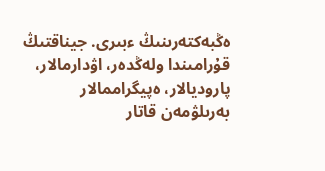ەڭبەكتەرىنىڭ ءبىرى. جيناقتىڭ قۇرامىندا ولەڭدەر، اۋدارمالار، پاروديالار، ەپيگراممالار بەرىلۋمەن قاتار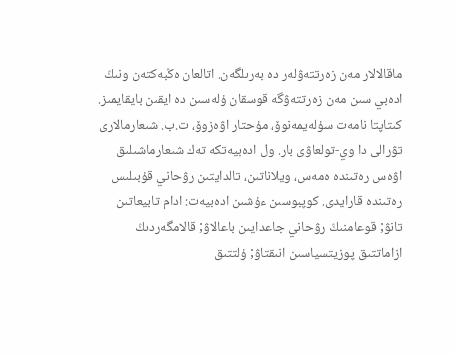ماقالالار مەن زەرتتەۋلەر دە بەرىلگەن. اتالعان ەڭبەكتەن ونىڭ ادەبي سىن مەن زەرتتەۋگە قوسقان ۇلەسىن دە ايقىن بايقايمىز. كىتاپتا نامەت سۇلەيمەنوۆ، مۇحتار اۋەزوۆ، ت.ب. شىعارمالارى تۋرالى دا وي-تولعاۋى بار. ول ادەبيەتكە تەك شىعارماشىلىق اۋەس رەتىندە ەمەس، ويلاناتىن، تالدايتىن رۋحاني قۇبىلىس رەتىندە قارايدى. كوپبوسىن ءۇشىن ادەبيەت: ادام تابيعاتىن تانۋ; قوعامنىڭ رۋحاني جاعدايىن باعالاۋ; قالامگەردىڭ ازاماتتىق پوزيتسياسىن انىقتاۋ; ۇلتتىق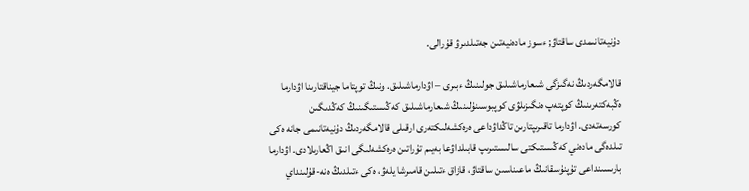دۇنيەتانىمدى ساقتاۋ; ءسوز مادەنيەتىن جەتىلدىرۋ قۇرالى.

قالامگەردىڭ نەگىزگى شىعارماشىلىق جولىنىڭ ءبىرى – اۋدارماشىلىق. ونىڭ توپتاما جيناقتارىنا اۋدارما ەڭبەكتەرىنىڭ كوپتەپ ەنگىزىلۋى كوپبوسىنۇلىنىڭ شىعارماشىلىق كەڭىستىگىنىڭ كەڭدىگىن كورسەتەدى. اۋدارما تاقىرىپتارىن تاڭداۋداعى ەرەكشەلىكتەرى ارقىلى قالامگەردىڭ دۇنيەتانىمى جانە ەكى تىلدەگى مادەني كەڭىستىكتى سالىستىرىپ قابىلداۋعا بەيىم تۇراتىن ەرەكشەلىگى انىق اڭعارىلادى. اۋدارما بارىسىنداعى تۇپنۇسقانىڭ ماعىناسىن ساقتاۋ، قازاق ءتىلىن قامىرشا يلەۋ، ەكى ءتىلدىڭ ەنە-قۇلىنداي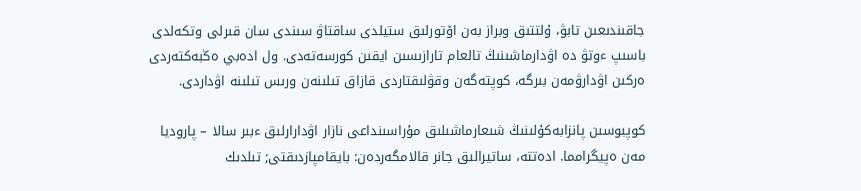جاقىندىعىن تابۋ، ۇلتتىق وبراز بەن اۆتورلىق ستيلدى ساقتاۋ سىندى سان قىرلى وتكەلدى باسىپ ءوتۋ دە اۋدارماشىنىڭ تالعام تارازىسىن ايقىن كورسەتەدى. ول ادەبي ەڭبەكتەردى ەركىن اۋدارۋمەن بىرگە، كوپتەگەن وقۋلىقتاردى قازاق تىلىنەن ورىس تىلىنە اۋداردى.

كوپبوسىن پانزابەكۇلىنىڭ شىعارماشىلىق مۇراسىنداعى نازار اۋدارارلىق ءبىر سالا – پاروديا مەن ەپيگرامما. ادەتتە، ساتيرالىق جانر قالامگەردەن: بايقامپازدىقتى; تىلدىك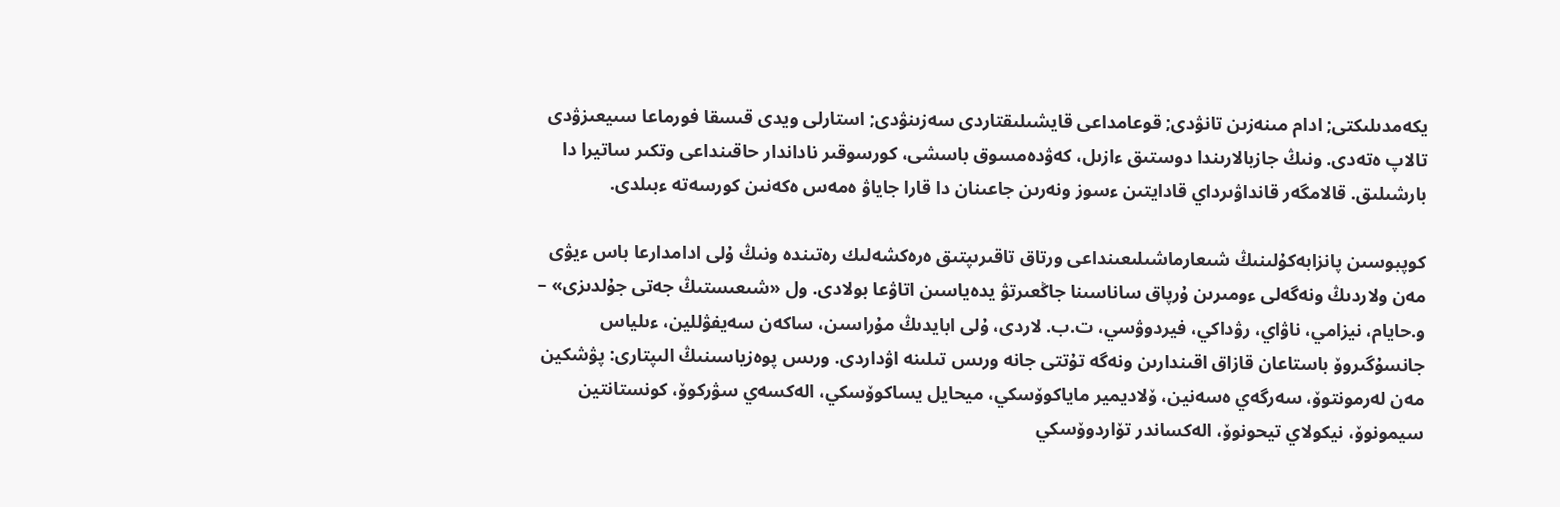يكەمدىلىكتى; ادام مىنەزىن تانۋدى; قوعامداعى قايشىلىقتاردى سەزىنۋدى; استارلى ويدى قىسقا فورماعا سىيعىزۋدى تالاپ ەتەدى. ونىڭ جازبالارىندا دوستىق ءازىل، كەۋدەمسوق باسشى، كورسوقىر ناداندار حاقىنداعى وتكىر ساتيرا دا بارشىلىق. قالامگەر قانداۋىرداي قادايتىن ءسوز ونەرىن جاعىنان دا قارا جاياۋ ەمەس ەكەنىن كورسەتە ءبىلدى.

كوپبوسىن پانزابەكۇلىنىڭ شىعارماشىلىعىنداعى ورتاق تاقىرىپتىق ەرەكشەلىك رەتىندە ونىڭ ۇلى ادامدارعا باس ءيۋى مەن ولاردىڭ ونەگەلى ءومىرىن ۇرپاق ساناسىنا جاڭعىرتۋ يدەياسىن اتاۋعا بولادى. ول «شىعىستىڭ جەتى جۇلدىزى» – و.حايام، نيزامي، ناۋاي، رۋداكي، فيردوۋسي، ت.ب. لاردى، ۇلى ابايدىڭ مۇراسىن، ساكەن سەيفۋللين، ءىلياس جانسۇگىروۆ باستاعان قازاق اقىندارىن ونەگە تۇتتى جانە ورىس تىلىنە اۋداردى. ورىس پوەزياسىنىڭ الىپتارى: پۋشكين مەن لەرمونتوۆ، سەرگەي ەسەنين، ۆلاديمير ماياكوۆسكي، ميحايل يساكوۆسكي، الەكسەي سۋركوۆ، كونستانتين سيمونوۆ، نيكولاي تيحونوۆ، الەكساندر تۆاردوۆسكي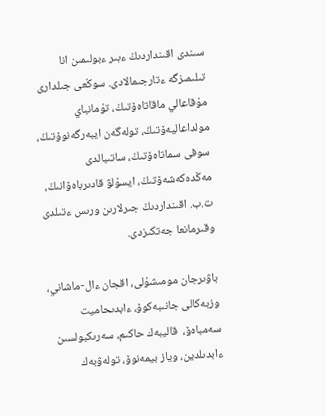سىندى اقىنداردىڭ ءبىر ءبولىمىن انا تىلىمىزگە ءتارجىمالادى. سوڭعى جىلدارى مۇقاعالي ماقاتاەۆتىڭ، تۇمانباي مولداعاليەۆتىڭ، تولەگەن ايبەرگەنوۆتىڭ، سوفى سماتاەۆتىڭ، ساتىبالدى مەڭدەكەشەۆتىڭ، ايسۇلۋ قادىرباەۆانىڭ، ت.ب. اقىنداردىڭ جىرلارىن ورىس ءتىلدى وقىرمانعا جەتكىزدى.

باۋىرجان مومىشۇلى، اقجان ءال-ماشاني، وزبەكالى جانىبەكوۆ، ءابدىحاميت سەمباەۆ،  قاليبەك حاكىم، سەرىكبولسىن ءابدىلدين، وياز بيمەنوۆ، تولەۋبەك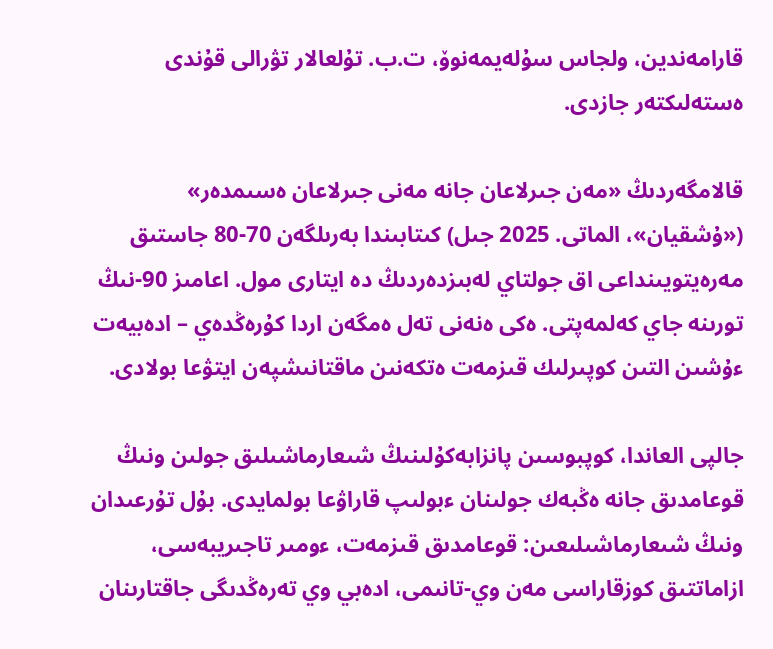قارامەندين، ولجاس سۇلەيمەنوۆ، ت.ب. تۇلعالار تۋرالى قۇندى ەستەلىكتەر جازدى.

قالامگەردىڭ «مەن جىرلاعان جانە مەنى جىرلاعان ەسىمدەر» («ۇشقيان»، الماتى. 2025 جىل) كىتابىندا بەرىلگەن 70-80 جاستىق مەرەيتويىنداعى اق جولتاي لەبىزدەردىڭ دە ايتارى مول. اعامىز 90-نىڭ تورىنە جاي كەلمەپتى. ەكى ەنەنى تەل ەمگەن اردا كۇرەڭدەي – ادەبيەت ءۇشىن التىن كوپىرلىك قىزمەت ەتكەنىن ماقتانىشپەن ايتۋعا بولادى.

جالپى العاندا، كوپبوسىن پانزابەكۇلىنىڭ شىعارماشىلىق جولىن ونىڭ قوعامدىق جانە ەڭبەك جولىنان ءبولىپ قاراۋعا بولمايدى. بۇل تۇرعىدان ونىڭ شىعارماشىلىعىن: قوعامدىق قىزمەت، ءومىر تاجىريبەسى، ازاماتتىق كوزقاراسى مەن وي-تانىمى، ادەبي وي تەرەڭدىگى جاقتارىنان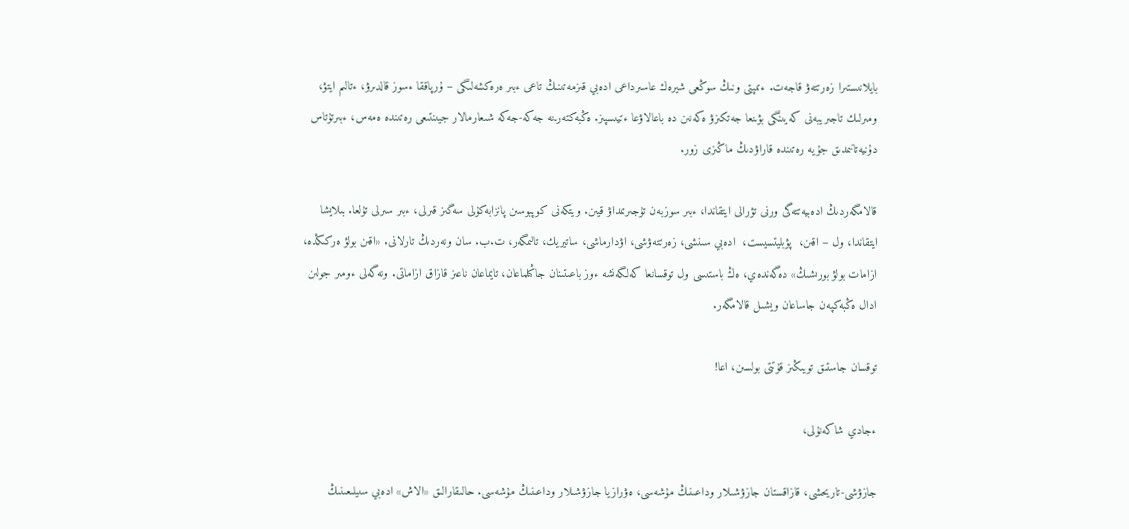بايلانىستىرا زەرتتەۋ قاجەت. ءتىپتى ونىڭ سوڭعى شيرەك عاسىرداعى ادەبي قىزمەتىنىڭ تاعى ءبىر ەرەكشەلىگى – ۇرپاققا ءسوز قالدىرۋ، ءتالىم ايتۋ، ومىرلىك تاجىريبەنى كەيىنگى بۋىنعا جەتكىزۋ ەكەنىن دە باعالاۋعا ءتيىسپىز. ەڭبەكتەرىنە جەكە-جەكە شىعارمالار جيىنتىعى رەتىندە ەمەس، ءبىرتۇتاس دۇنيەتانىمدىق جۇيە رەتىندە قاراۋدىڭ ماڭىزى زور.

قالامگەردىڭ ادەبيەتتەگى ورنى تۋرالى ايتقاندا، ءبىر سوزبەن تۇجىرىمداۋ قيىن. ويتكەنى كوپبوسىن پانزابەكۇلى سەگىز قىرلى، ءبىر سىرلى تۇلعا. بىلايشا ايتقاندا، ول – اقىن،  پۋبليتسيست،  ادەبي سىنشى، زەرتتەۋشى، اۋدارماشى، ساتيريك، تالىمگەر، ت.ب. سان ونەردىڭ تارلانى. «اقىن بولۋ ەركىڭدە، ازامات بولۋ بورىشىڭ» دەگەندەي، ەڭ باستىسى ول توقسانعا كەلگەنشە ءوز باعىتىنان جاڭىلماعان، تايماعان ناعىز قازاق ازاماتى. ونەگەلى ءومىر جولىن ادال ەڭبەكپەن جاساعان ويشىل قالامگەر.

توقسان جاستىق تويىڭىز قۇتتى بولسىن، اعا!

ءجادي شاكەنۇلى،

جازۋشى-تاريحشى، قازاقستان جازۋشىلار وداعىنىڭ مۇشەسى، ەۋرازيا جازۋشىلار وداعىنىڭ مۇشەسى. حالىقارالىق «الاش» ادەبي سىيلىعىنىڭ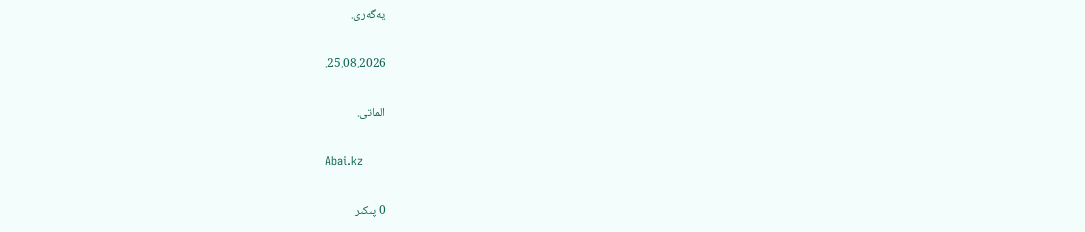يەگەرى.

25.08.2026.

الماتى.

Abai.kz

0 پىكىر